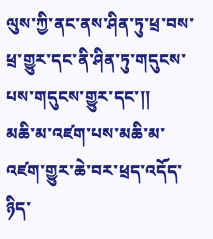ལུས་ཀྱི་ནང་ནས་ཤིན་ཏུ་ཕྲ་བས་ཕྲ་གྱུར་དང་ནི་ཤིན་ཏུ་གདུངས་པས་གདུངས་གྱུར་དང་།།
མཆི་མ་འཛག་པས་མཆི་མ་འཛག་གྱུར་ཆེ་བར་ཕྲད་འདོད་ཉིད་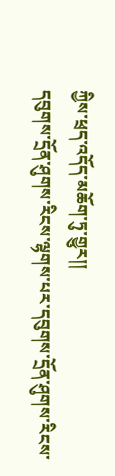ཀྱིས་ཕྲད་འདོད་མཆོག་ཏུ་གྱུར།།
དབུགས་དྲོན་ཤུགས་རིངས་ལྷགས་པར་དབུགས་དྲོན་ཤུགས་རིངས་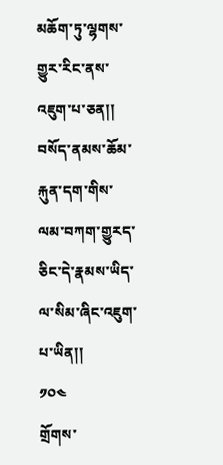མཆོག་ཏུ་ལྷགས་གྱུར་རིང་ནས་འཇུག་པ་ཅན།།
བསོད་ནམས་ཆོམ་རྐུན་དག་གིས་ལམ་བཀག་གྱུརད་ཅིང་དེ་རྣམས་ཡིད་ལ་སིམ་ཞིང་འཇུག་པ་ཡིན།།
༡༠༤
གྲོགས་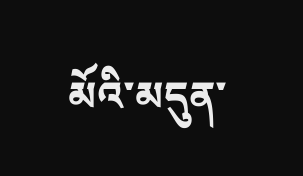མོའི་མདུན་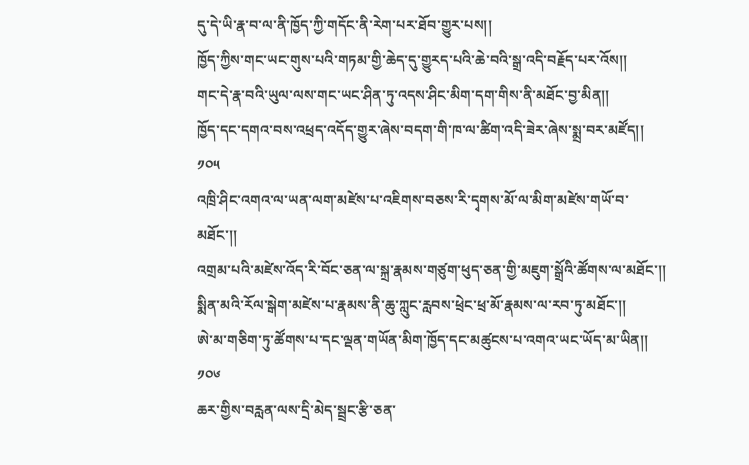དུ་དེ་ཡི་རྣ་བ་ལ་ནི་ཁྱོད་ཀྱི་གདོང་ནི་རེག་པར་ཐོབ་གྱུར་པས།།
ཁྱོད་ཀྱིས་གང་ཡང་གུས་པའི་གཏམ་གྱི་ཆེད་དུ་གྱུརད་པའི་ཆེ་བའི་སྒྲ་འདི་བརྗོད་པར་འོས།།
གང་དེ་རྣ་བའི་ཡུལ་ལས་གང་ཡང་ཤིན་ཏུ་འདས་ཤིང་མིག་དག་གིས་ནི་མཐོང་བྱ་མིན།།
ཁྱོད་དང་དགའ་བས་འཕྲད་འདོད་གྱུར་ཞེས་བདག་གི་ཁ་ལ་ཚིག་འདི་ཟེར་ཞེས་སྨྲ་བར་མཛོད།།
༡༠༥
འཁྲི་ཤིང་འགའ་ལ་ཡན་ལག་མཛེས་པ་འཇིགས་བཅས་རི་དྭགས་མོ་ལ་མིག་མཛེས་གཡོ་བ་མཐོང་།།
འགྲམ་པའི་མཛེས་འོད་རི་བོང་ཅན་ལ་སྐྲ་རྣམས་གཙུག་ཕུད་ཅན་གྱི་མཇུག་སྒྲོའི་ཚོགས་ལ་མཐོང་།།
སྨིན་མའི་རོལ་སྒེག་མཛེས་པ་རྣམས་ནི་ཆུ་ཀླུང་རླབས་ཕྲེང་ཕྲ་མོ་རྣམས་ལ་རབ་ཏུ་མཐོང་།།
ཨེ་མ་གཅིག་ཏུ་ཚོགས་པ་དང་ལྡན་གཡོན་མིག་ཁྱོད་དང་མཚུངས་པ་འགའ་ཡང་ཡོད་མ་ཡིན།།
༡༠༦
ཆར་གྱིས་བརླན་ལས་དྲི་མེད་སྦྲང་རྩི་ཅན་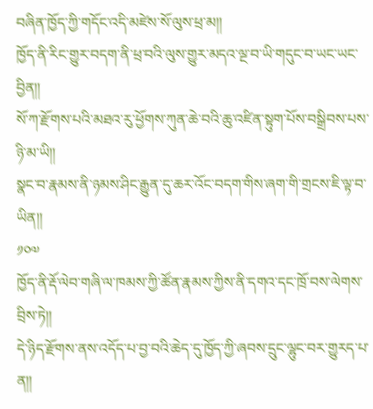བཞིན་ཁྱོད་ཀྱི་གདོང་འདི་མཛེས་སོ་ལུས་ཕྲ་མ།།
ཁྱོད་ནི་རིང་གྱུར་བདག་ནི་ཕྲ་བའི་ལུས་གྱུར་མདའ་ལྔ་བ་ཡི་གདུང་བ་ཡང་ཡང་བྱིན།།
སོ་ཀ་རྫོགས་པའི་མཐའ་རུ་ཕྱོགས་ཀུན་ཆེ་བའི་ཆུ་འཛིན་སྟུག་པོས་བསྒྲིབས་པས་ཉི་མ་ཡི།།
སྣང་བ་རྣམས་ནི་ཉམས་ཤིང་རྒྱུན་དུ་ཆར་འོང་བདག་གིས་ཞག་གི་གྲངས་ཇི་ལྟ་བ་ཡིན།།
༡༠༧
ཁྱོད་ནི་རྡོ་ལེབ་གཞི་ལ་ཁམས་ཀྱི་ཚོན་རྣམས་ཀྱིས་ནི་དགའ་དང་ཁྲོ་བས་ལེགས་བྲིས་ཏེ།།
དེ་ཉིད་རྫོགས་ནས་འདོད་པ་བྱ་བའི་ཆེད་དུ་ཁྱོད་ཀྱི་ཞབས་དྲུང་ལྷུང་བར་གྱུརད་པ་ན།།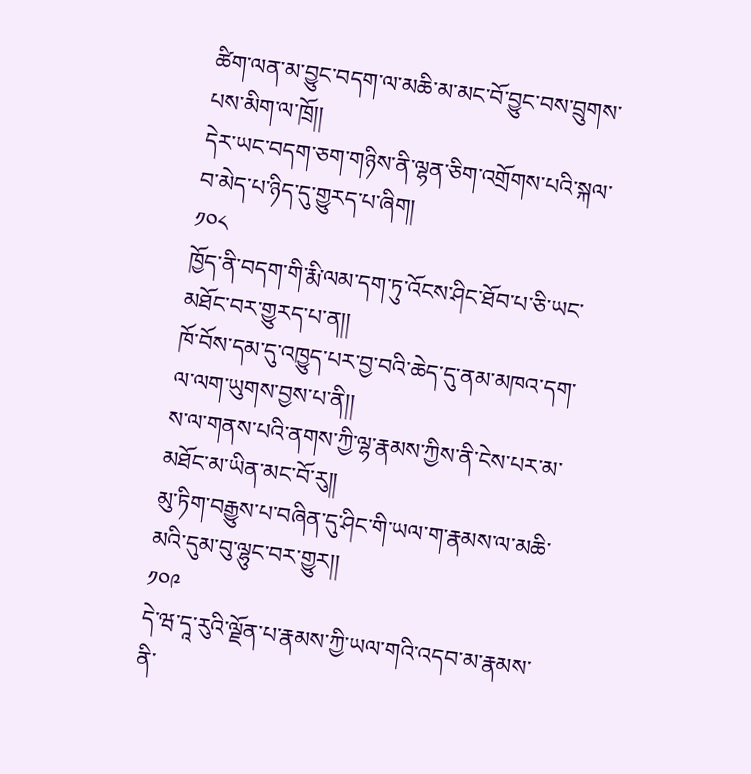ཚིག་ལན་མ་བྱུང་བདག་ལ་མཆི་མ་མང་བོ་བྱུང་བས་བྲུགས་པས་མིག་ལ་ཁྲོ།།
དེར་ཡང་བདག་ཅག་གཉིས་ནི་ལྷན་ཅིག་འགྲོགས་པའི་སྐལ་བ་མེད་པ་ཉིད་དུ་གྱུརད་པ་ཞིག།
༡༠༨
ཁྱོད་ནི་བདག་གི་རྨི་ལམ་དག་ཏུ་འོངས་ཤིང་ཐོབ་པ་ཅི་ཡང་མཐོང་བར་གྱུརད་པ་ན།།
ཁོ་བོས་དམ་དུ་འཁྱུད་པར་བྱ་བའི་ཆེད་དུ་ནམ་མཁའ་དག་ལ་ལག་ཡུགས་བྱས་པ་ནི།།
ས་ལ་གནས་པའི་ནགས་ཀྱི་ལྷ་རྣམས་ཀྱིས་ནི་ངེས་པར་མ་མཐོང་མ་ཡིན་མང་བོ་རུ།།
མུ་ཏིག་བརྒྱུས་པ་བཞིན་དུ་ཤིང་གི་ཡལ་ག་རྣམས་ལ་མཆི་མའི་དུམ་བུ་ལྷུང་བར་གྱུར།།
༡༠༩
དེ་ཝ་དཱ་རུའི་ལྗོན་པ་རྣམས་ཀྱི་ཡལ་གའི་འདབ་མ་རྣམས་ནི་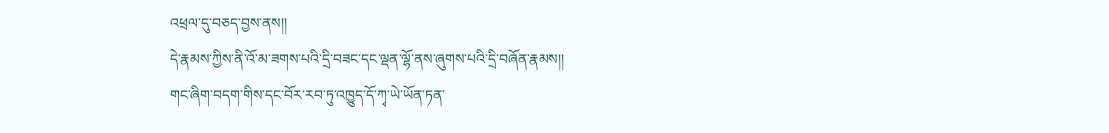འཕྲལ་དུ་བཅད་བྱས་ནས།།
དེ་རྣམས་ཀྱིས་ནི་འོ་མ་ཟགས་པའི་དྲི་བཟང་དང་ལྡན་ལྷོ་ནས་ཞུགས་པའི་དྲི་བཞོན་རྣམས།།
གང་ཞིག་བདག་གིས་དང་བོར་རབ་ཏུ་འཁྱུད་དོ་ཀྭ་ཡེ་ཡོན་ཏན་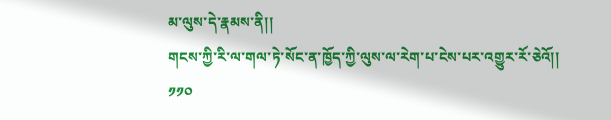མ་ལུས་དེ་རྣམས་ནི།།
གངས་ཀྱི་རི་ལ་གལ་ཏེ་སོང་ན་ཁྱོད་ཀྱི་ལུས་ལ་རེག་པ་ངེས་པར་འགྱུར་རོ་ཅེའོ།།
༡༡༠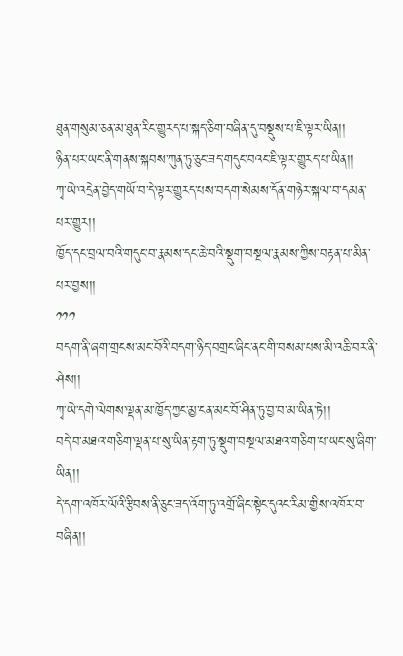ཐུན་གསུམ་ཅན་མ་ཐུན་རིང་གྱུརད་པ་སྐད་ཅིག་བཞིན་དུ་བསྡུས་པ་ཇི་ལྟར་ཡིན།།
ཉིན་པར་ཡང་ནི་གནས་སྐབས་ཀུན་ཏུ་ཅུང་ཟད་གདུང་བའང་ཇི་ལྟར་གྱུརད་པ་ཡིན།།
ཀྭ་ཡེ་འདྲེན་བྱེད་གཡོ་བ་དེ་ལྟར་གྱུརད་པས་བདག་སེམས་དོན་གཉེར་སྐལ་བ་དམན་པར་གྱུར།།
ཁྱོད་དང་བྲལ་བའི་གདུང་བ་རྣམས་དང་ཆེ་བའི་སྡུག་བསྔལ་རྣམས་ཀྱིས་བརྟན་པ་མིན་པར་བྱས།།
༡༡༡
བདག་ནི་ཞག་གྲངས་མང་བོའི་བདག་ཉིད་བགྲང་ཞིང་ནང་གི་བསམ་པས་མི་འཆི་བར་ནི་ཤེས།།
ཀྭ་ཡེ་དགེ་ལེགས་ལྡན་མ་ཁྱོད་ཀྱང་མྱ་ངན་མང་བོ་ཤིན་ཏུ་བྱ་བ་མ་ཡིན་ཏེ།།
བདེ་བ་མཐའ་གཅིག་ལྡན་པ་སུ་ཡིན་རྟག་ཏུ་སྡུག་བསྔལ་མཐའ་གཅིག་པ་ཡང་སུ་ཞིག་ཡིན།།
དེ་དག་འཁོར་ལོའི་རྩིབས་ནི་ཅུང་ཟད་འོག་ཏུ་འགྲོ་ཞིང་སྟེང་དུའང་རིམ་གྱིས་འཁོར་བ་བཞིན།།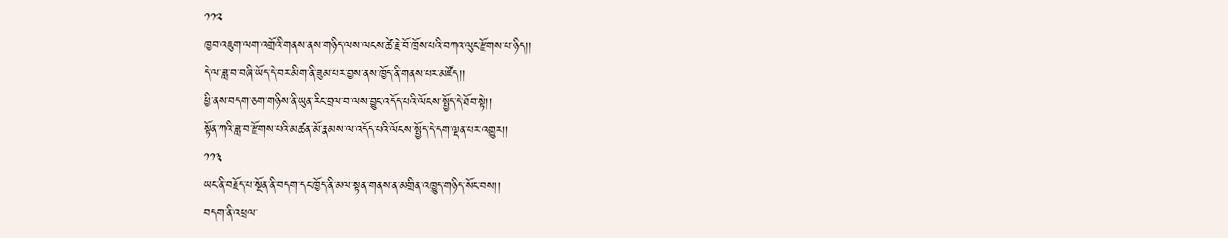༡༡༢
ཁྱབ་འཇུག་ལག་འགྲོའི་གནས་ནས་གཉིད་ལས་ལངས་ཚེ་རྗེ་བོ་ཁྲོས་པའི་བཀའ་ལུང་རྫོགས་པ་ཉིད།།
དེ་ལ་ཟླ་བ་བཞི་ཡོད་དེ་བར་མིག་ནི་ཟུམ་པར་བྱས་ནས་ཁྱོད་ནི་གནས་པར་མཛོད།།
ཕྱི་ནས་བདག་ཅག་གཉིས་ནི་ཡུན་རིང་བྲལ་བ་ལས་བྱུང་འདོད་པའི་ལོངས་སྤྱོད་དེ་ཐོབ་སྟེ།།
སྟོན་ཀའི་ཟླ་བ་རྫོགས་པའི་མཚན་མོ་རྣམས་ལ་འདོད་པའི་ལོངས་སྤྱོད་དེ་དག་ལྡན་པར་འགྱུར།།
༡༡༣
ཡང་ནི་བརྗོད་པ་སྔོན་ནི་བདག་དང་ཁྱོད་ནི་མལ་སྟན་གནས་ན་མགྲིན་འཁྱུད་གཉིད་སོང་བས།།
བདག་ནི་འཕྲལ་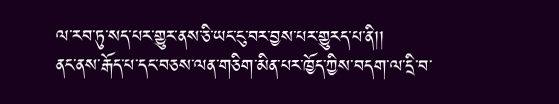ལ་རབ་ཏུ་སད་པར་གྱུར་ནས་ཅི་ཡང་ངུ་བར་བྱས་པར་གྱུརད་པ་ནི།།
ནང་ནས་རྒོད་པ་དང་བཅས་ལན་གཅིག་མིན་པར་ཁྱོད་ཀྱིས་བདག་ལ་དྲི་བ་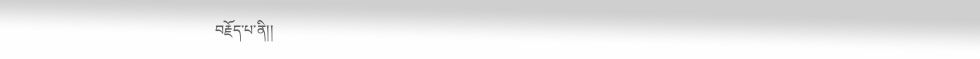བརྗོད་པ་ནི།།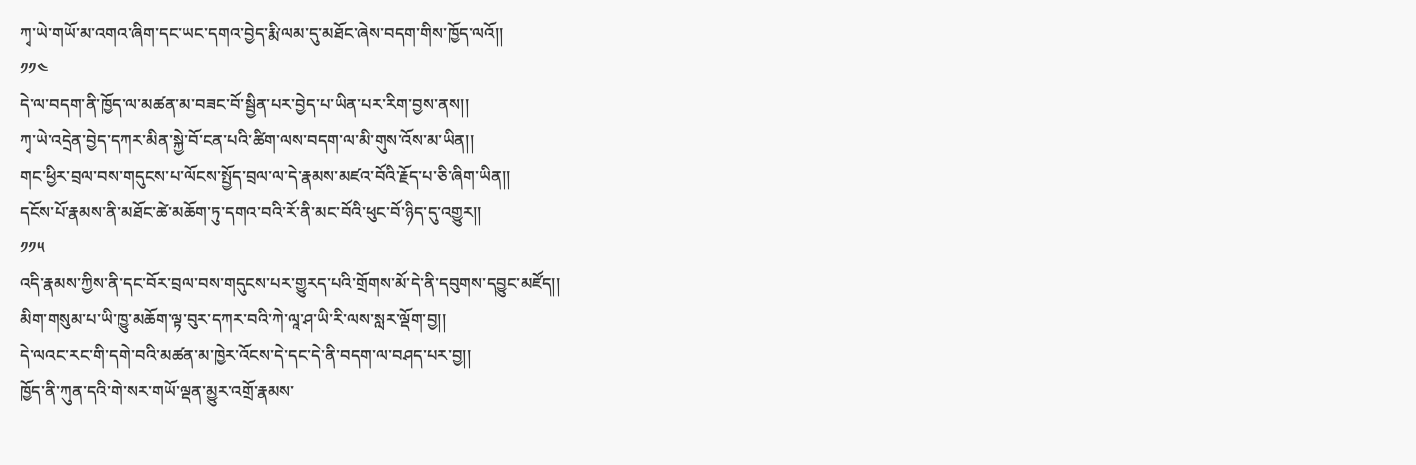ཀྭ་ཡེ་གཡོ་མ་འགའ་ཞིག་དང་ཡང་དགའ་བྱེད་རྨི་ལམ་དུ་མཐོང་ཞེས་བདག་གིས་ཁྱོད་ལའོ།།
༡༡༤
དེ་ལ་བདག་ནི་ཁྱོད་ལ་མཚན་མ་བཟང་བོ་སྦྱིན་པར་བྱེད་པ་ཡིན་པར་རིག་བྱས་ནས།།
ཀྭ་ཡེ་འདྲེན་བྱེད་དཀར་མིན་སྐྱེ་བོ་ངན་པའི་ཚིག་ལས་བདག་ལ་མི་གུས་འོས་མ་ཡིན།།
གང་ཕྱིར་བྲལ་བས་གདུངས་པ་ལོངས་སྤྱོད་བྲལ་ལ་དེ་རྣམས་མཛའ་བོའི་རྗོད་པ་ཅི་ཞིག་ཡིན།།
དངོས་པོ་རྣམས་ནི་མཐོང་ཚེ་མཆོག་ཏུ་དགའ་བའི་རོ་ནི་མང་བོའི་ཕུང་བོ་ཉིད་དུ་འགྱུར།།
༡༡༥
འདི་རྣམས་ཀྱིས་ནི་དང་བོར་བྲལ་བས་གདུངས་པར་གྱུརད་པའི་གྲོགས་མོ་དེ་ནི་དབུགས་དབྱུང་མཛོད།།
མིག་གསུམ་པ་ཡི་ཁྱུ་མཆོག་ལྟ་བུར་དཀར་བའི་ཀེ་ལཱ་ཤ་ཡི་རི་ལས་སླར་ལྡོག་བྱ།།
དེ་ལའང་རང་གི་དགེ་བའི་མཚན་མ་ཁྱེར་འོངས་དེ་དང་དེ་ནི་བདག་ལ་བཤད་པར་བྱ།།
ཁྱོད་ནི་ཀུན་དའི་གེ་སར་གཡོ་ལྡན་མྱུར་འགྲོ་རྣམས་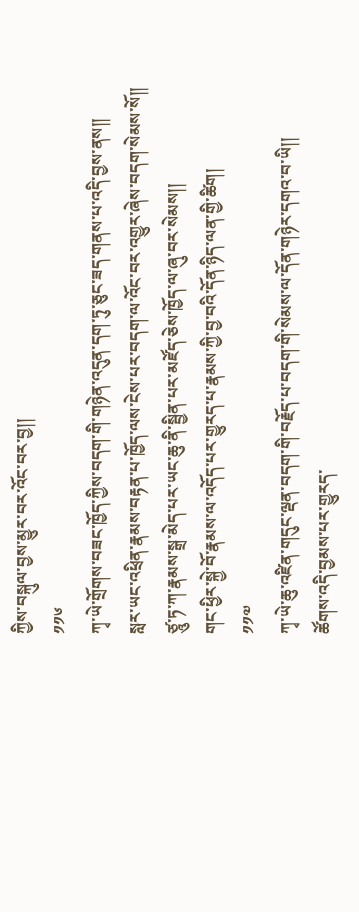ཀྱིས་བསྐུལ་བྱས་མྱུར་བར་འོང་བར་བྱ།།
༡༡༦
ཀྭ་ཡེ་གྲོགས་བཟང་ཁྱོད་ཀྱིས་བདག་གི་གཉེན་འདུན་དག་ཏུ་ཅུང་ཟད་གནས་པ་འདི་བྱས་ནས།།
སླར་ཡང་འཕྲིན་རྣམས་བརྟན་པ་ཁྱོད་ལས་ངེས་པར་བདག་ལ་འོང་བར་འགྱུར་ཞེས་བདག་སེམས་སོ།།
ཙཱུ་ཏ་ཀ་རྣམས་སྒྲ་མེད་པར་ཡང་ཆུ་ནི་སྦྱིན་པར་མཛོད་ཅེས་ཁྱོད་ལ་ཞུ་བར་སེམས།།
གང་ཕྱིར་སྐྱེ་བོ་རྣམས་ལ་འདོད་པར་གྱུརད་པ་རྣམས་ཀྱི་བྱ་བའི་དོན་ཉིད་ལན་གྱི་ཚིག།
༡༡༧
ཀྭ་ཡེ་ཆུ་འཛིན་གདུང་ལྡན་བདག་གི་བརྗོད་པ་བདག་གི་སེམས་ལ་དོན་གཉེར་དགའ་བ་ཡི།།
ཚོགས་འདི་བྱམས་པར་གྱུརད་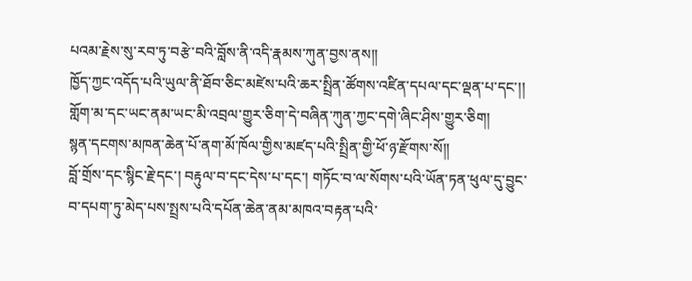པའམ་རྗེས་སུ་རབ་ཏུ་བརྩེ་བའི་བློས་ནི་འདི་རྣམས་ཀུན་བྱས་ནས།།
ཁྱོད་ཀྱང་འདོད་པའི་ཡུལ་ནི་ཐོབ་ཅིང་མཛེས་པའི་ཆར་སྤྲིན་ཚོགས་འཛིན་དཔལ་དང་ལྡན་པ་དང་།།
གློག་མ་དང་ཡང་ནམ་ཡང་མི་འབྲལ་གྱུར་ཅིག་དེ་བཞིན་ཀུན་ཀྱང་དགེ་ཞིང་ཤིས་གྱུར་ཅིག།
སྙན་དངགས་མཁན་ཆེན་པོ་ནག་མོ་ཁོལ་གྱིས་མཛད་པའི་སྤྲིན་གྱི་ཕོ་ཉ་རྫོགས་སོ།།
བློ་གྲོས་དང་སྙིང་རྗེ་དང་། བརྟུལ་བ་དང་དེས་པ་དང་། གཏོང་བ་ལ་སོགས་པའི་ཡོན་ཏན་ཕུལ་དུ་བྱུང་བ་དཔག་ཏུ་མེད་པས་སྤྲས་པའི་དཔོན་ཆེན་ནམ་མཁའ་བརྟན་པའི་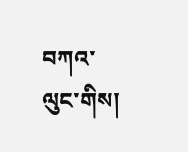བཀའ་ལུང་གིས།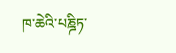ཁ་ཆེའི་པཎྜིཏ་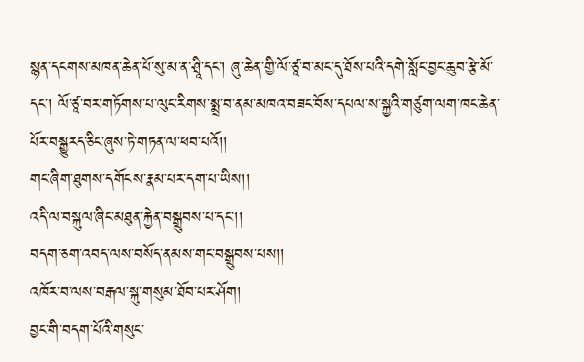སྙན་དངགས་མཁན་ཆེན་པོ་སུ་མ་ན་ཤྲཱི་དང་། ཞུ་ཆེན་གྱི་ལོ་ཙཱ་བ་མང་དུ་ཐོས་པའི་དགེ་སློང་བྱང་ཆུབ་རྩེ་མོ་དང་། ལོ་ཙཱ་བར་གཏོགས་པ་ལུང་རིགས་སྨྲ་བ་ནམ་མཁའ་བཟང་བོས་དཔལ་ས་སྐྱའི་གཙུག་ལག་ཁང་ཆེན་པོར་བསྒྱུརད་ཅིང་ཞུས་ཏེ་གཏན་ལ་ཕབ་པའོ།།
གང་ཞིག་ཐུགས་དགོངས་རྣམ་པར་དག་པ་ཡིས།།
འདི་ལ་བསྐུལ་ཞིང་མཐུན་རྐྱེན་བསྒྲུབས་པ་དང་།།
བདག་ཅག་འབད་ལས་བསོད་ནམས་གང་བསྒྲུབས་པས།།
འཁོར་བ་ལས་བརྒལ་སྐུ་གསུམ་ཐོབ་པར་ཤོག།
བྱང་གི་བདག་པོའི་གསུང་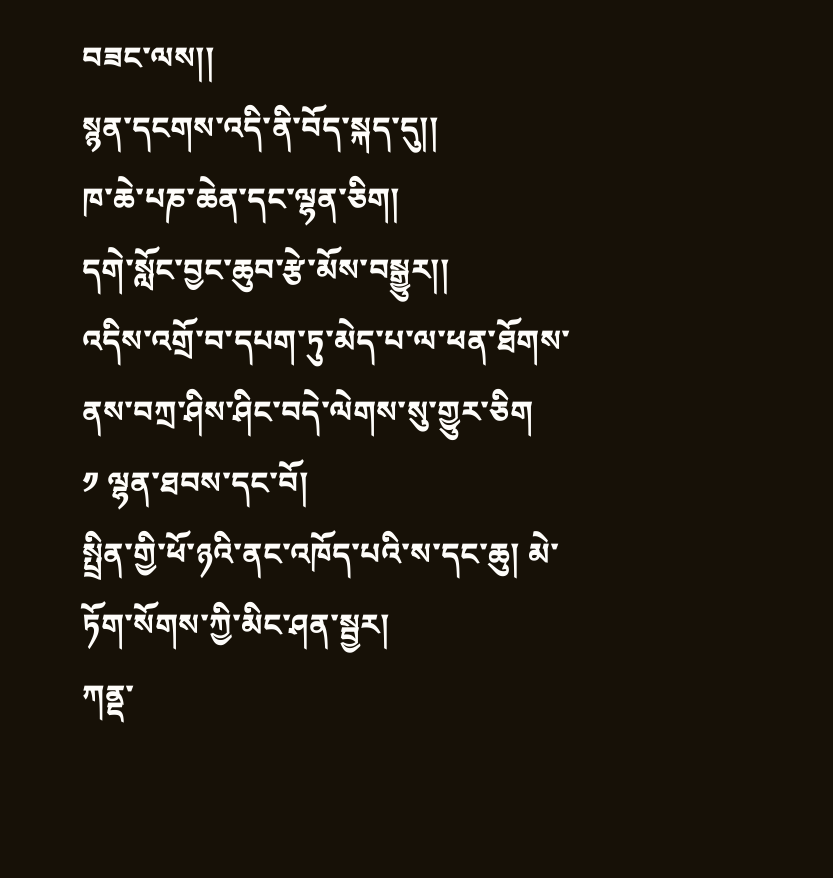བཟང་ལས།།
སྙན་དངགས་འདི་ནི་བོད་སྐད་དུ།།
ཁ་ཆེ་པཎ་ཆེན་དང་ལྷན་ཅིག།
དགེ་སློང་བྱང་ཆུབ་རྩེ་མོས་བསྒྱུར།།
འདིས་འགྲོ་བ་དཔག་ཏུ་མེད་པ་ལ་ཕན་ཐོགས་ནས་བཀྲ་ཤིས་ཤིང་བདེ་ལེགས་སུ་གྱུར་ཅིག
༡ ལྷན་ཐབས་དང་བོ།
སྤྲིན་གྱི་ཕོ་ཉའི་ནང་འཁོད་པའི་ས་དང་ཆུ། མེ་ཏོག་སོགས་ཀྱི་མིང་ཤན་སྦྱར།
ཀནྡ་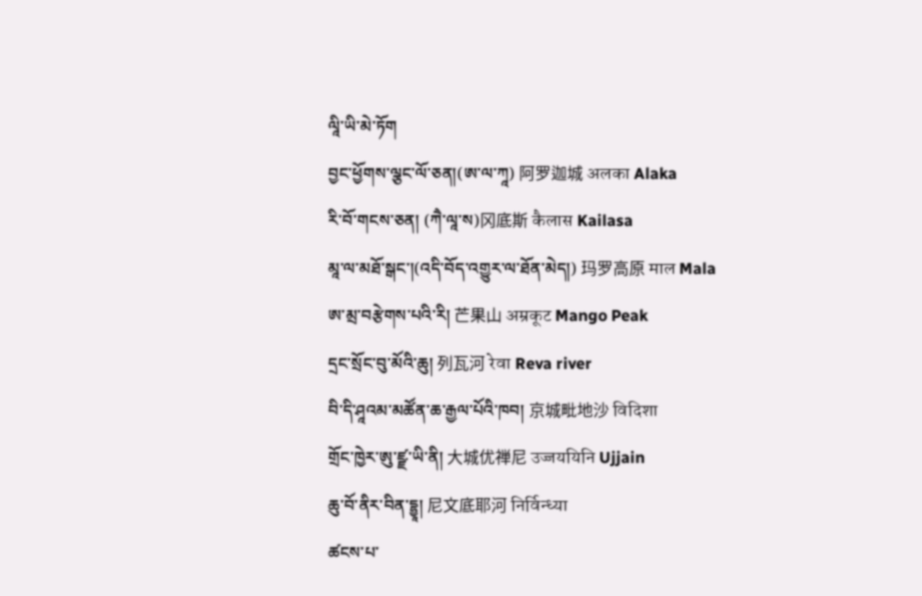ལཱི་ཡི་མེ་ཏོག
བྱང་ཕྱོགས་ལྕང་ལོ་ཅན།(ཨ་ལ་ཀཱ) 阿罗迦城 अलका Alaka
རི་བོ་གངས་ཅན། (ཀཻ་ལཱ་ས)冈底斯 कैलास Kailasa
མཱ་ལ་མཐོ་སྒང་།(འདི་བོད་འགྱུར་ལ་ཐོན་མེད།) 玛罗高原 माल Mala
ཨ་མྲ་བརྩེགས་པའི་རི། 芒果山 अम्रकूट Mango Peak
དྲང་སྲོང་བུ་མོའི་ཆུ། 列瓦河 रेवा Reva river
བི་དི་ཤཱའམ་མཚོན་ཆ་རྒྱལ་པོའི་ཁབ། 京城毗地沙 विदिशा
གྲོང་ཁྱེར་ཨུ་ཛྫ་ཡི་ནི། 大城优禅尼 उज्जययिनि Ujjain
ཆུ་བོ་ནིར་བིན་དྷྱཱ། 尼文底耶河 निर्विन्ध्या
ཚངས་པ་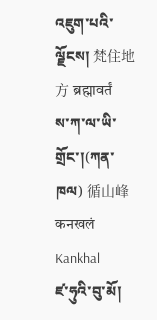འཇུག་པའི་ལྗོངས། 梵住地方 ब्रह्मावर्तं
ས་ཀ་ལ་ཡི་གྲོང་།(ཀན་ཁལ) 循山峰 कनखलं Kankhal
ཛ་ཧུའི་བུ་མོ།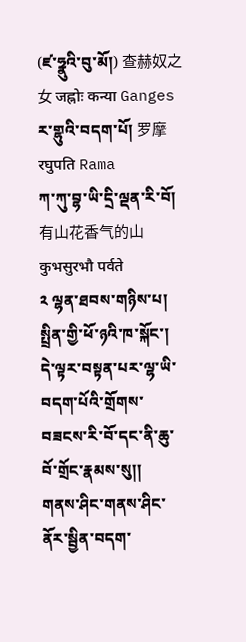(ཛ་ཧྣུའི་བུ་མོ།) 查赫奴之女 जह्नोः कन्या Ganges
ར་གྷུའི་བདག་པོ། 罗摩 रघुपति Rama
ཀ་ཀུ་བྷ་ཡི་དྲི་ལྡན་རི་བོ། 有山花香气的山 कुभसुरभौ पर्वते
༢ ལྷན་ཐབས་གཉིས་པ།
སྤྲིན་གྱི་ཕོ་ཉའི་ཁ་སྐོང་།
དེ་ལྟར་བསྟན་པར་ལྷ་ཡི་བདག་པོའི་གྲོགས་བཟངས་རི་བོ་དང་ནི་ཆུ་བོ་གྲོང་རྣམས་སུ།།
གནས་ཤིང་གནས་ཤིང་ནོར་སྦྱིན་བདག་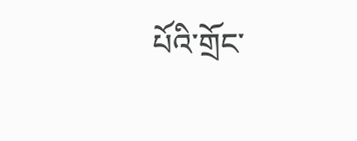པོའི་གྲོང་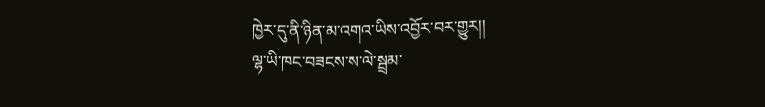ཁྱེར་དུ་ནི་ཉིན་མ་འགའ་ཡིས་འབྱོར་བར་གྱུར།།
ལྷ་ཡི་ཁང་བཟངས་ས་ལེ་སྦྲམ་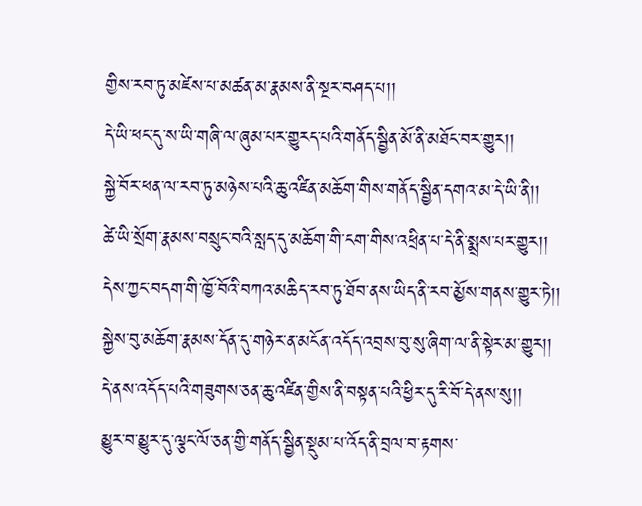གྱིས་རབ་ཏུ་མཛེས་པ་མཚན་མ་རྣམས་ནི་སྔར་བཤད་པ།།
དེ་ཡི་ཕང་དུ་ས་ཡི་གཞི་ལ་ཞུམ་པར་གྱུརད་པའི་གནོད་སྦྱིན་མོ་ནི་མཐོང་བར་གྱུར།།
སྐྱེ་བོར་ཕན་ལ་རབ་ཏུ་མཉེས་པའི་ཆུ་འཛིན་མཆོག་གིས་གནོད་སྦྱིན་དགའ་མ་དེ་ཡི་ནི།།
ཚེ་ཡི་སྲོག་རྣམས་བསྲུང་བའི་སླད་དུ་མཆོག་གི་ངག་གིས་འཕྲིན་པ་དེ་ནི་སྨྲས་པར་གྱུར།།
དེས་ཀྱང་བདག་གི་ཁྱོ་བོའི་བཀའ་མཆིད་རབ་ཏུ་ཐོབ་ནས་ཡིད་ནི་རབ་མྱོས་གནས་གྱུར་ཏེ།།
སྐྱེས་བུ་མཆོག་རྣམས་དོན་དུ་གཉེར་ན་མངོན་འདོད་འབྲས་བུ་སུ་ཞིག་ལ་ནི་སྟེར་མ་གྱུར།།
དེ་ནས་འདོད་པའི་གཟུགས་ཅན་ཆུ་འཛིན་གྱིས་ནི་བསྟན་པའི་ཕྱིར་དུ་རི་བོ་དེ་ནས་སུ།།
མྱུར་བ་མྱུར་དུ་ལྕང་ལོ་ཅན་གྱི་གནོད་སྦྱིན་སྡུམ་པ་འོད་ནི་བྲལ་བ་རྟགས་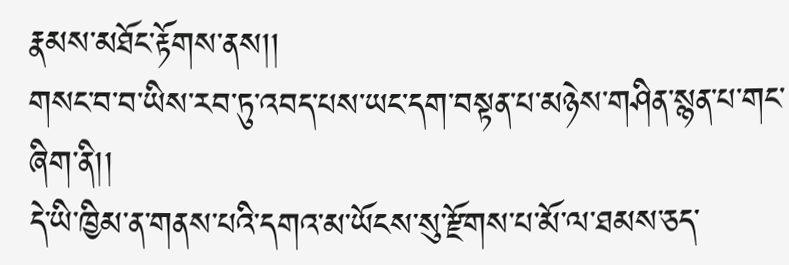རྣམས་མཐོང་རྟོགས་ནས།།
གསང་བ་བ་ཡིས་རབ་ཏུ་འབད་པས་ཡང་དག་བསྟན་པ་མཉེས་གཤིན་སྙན་པ་གང་ཞིག་ནི།།
དེ་ཡི་ཁྱིམ་ན་གནས་པའི་དགའ་མ་ཡོངས་སུ་རྫོགས་པ་མོ་ལ་ཐམས་ཅད་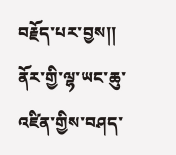བརྗོད་པར་བྱས།།
ནོར་གྱི་ལྷ་ཡང་ཆུ་འཛིན་གྱིས་བཤད་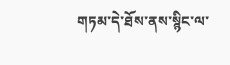གཏམ་དེ་ཐོས་ནས་སྙིང་ལ་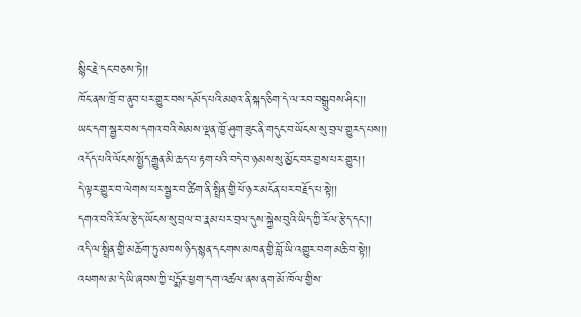སྙིང་རྗེ་དང་བཅས་ཏེ།།
ཁོང་ནས་ཁྲོ་བ་ནུབ་པར་གྱུར་བས་དམོད་པའི་མཐའ་ནི་སྐད་ཅིག་དེ་ལ་རབ་བསྒྲུབས་ཤིང་།།
ཡང་དག་སྦྱར་བས་དགའ་བའི་སེམས་ལྡན་ཁྱོ་ཤུག་ཟུང་ནི་གདུང་བ་ཡོངས་སུ་བྲལ་གྱུརད་པས།།
འདོད་པའི་ལོངས་སྤྱོད་རྒྱུན་མི་ཆད་པ་རྟག་པའི་བདེ་བ་ཉམས་སུ་མྱོང་བར་བྱས་པར་གྱུར།།
དེ་ལྟར་གྱུར་བ་ལེགས་པར་སྦྱར་བ་ཚིག་ནི་སྤྲིན་གྱི་ཕོ་ཉར་མངོན་པར་བརྗོད་པ་སྟེ།།
དགའ་བའི་རོལ་རྩེད་ཡོངས་སུ་བྲལ་བ་རྣམ་པར་བྲལ་དུས་སྐྱེས་བུའི་ཡིད་ཀྱི་རོལ་རྩེད་དང་།།
འདི་ལ་སྤྲིན་གྱི་མཆོག་ཏུ་མཁས་ཉིད་སྙན་དངགས་མཁན་གྱི་བློ་ཡི་འགྱུར་བག་མཆི་བ་སྟེ།།
འཕགས་མ་དེ་ཡི་ཞབས་ཀྱི་པདྨོར་ཕྱག་དག་འཚལ་ནས་ནག་མོ་ཁོལ་གྱིས་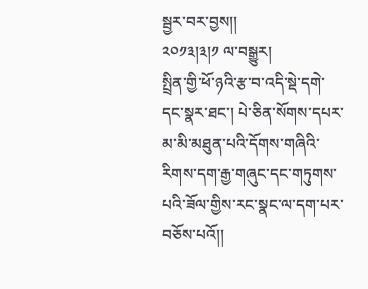སྦྱར་བར་བྱས།།
༢༠༡༣།༣།༡ ལ་བསྒྱུར།
སྤྲིན་གྱི་ཕོ་ཉའི་རྩ་བ་འདི་སྡེ་དགེ་དང་སྣར་ཐང་། པེ་ཅིན་སོགས་དཔར་མ་མི་མཐུན་པའི་དོགས་གཞིའི་རིགས་དག་རྒྱ་གཞུང་དང་གཏུགས་པའི་ཟོལ་གྱིས་རང་སྣང་ལ་དག་པར་བཅོས་པའོ།།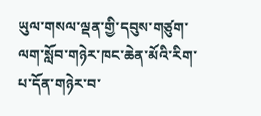ཡུལ་གསལ་ལྡན་གྱི་དབུས་གཙུག་ལག་སློབ་གཉེར་ཁང་ཆེན་མོའི་རིག་པ་དོན་གཉེར་བ་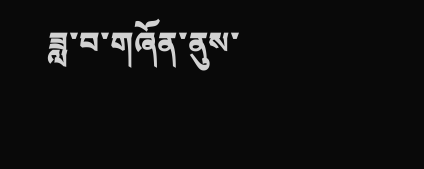ཟླ་བ་གཞོན་ནུས་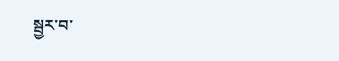སྦྱར་བ་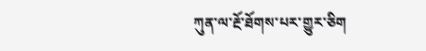ཀུན་ལ་རྔོ་ཐོགས་པར་གྱུར་ཅིག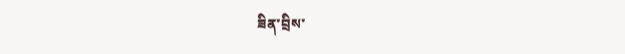ཟིན་བྲིས་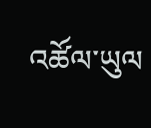འཚོལ་ཡུལ